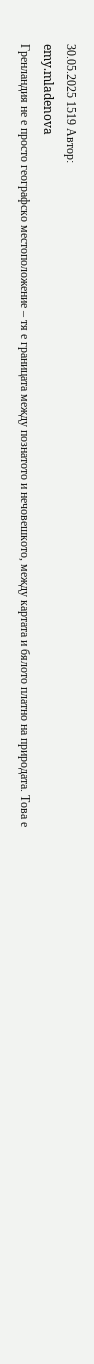30.05.2025 1519 Автор:
emy.mladenova
Гренландия не е просто географско местоположение – тя е границата между познатото и нечовешкото, между картата и бялото платно на природата. Това е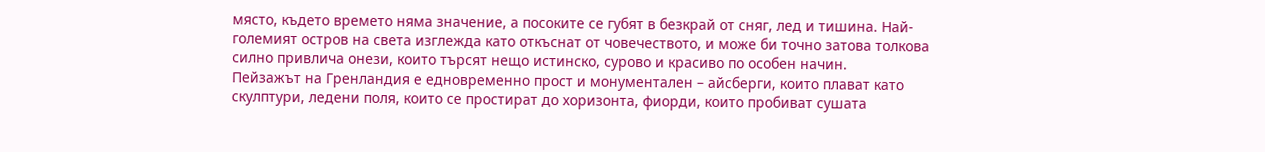място, където времето няма значение, а посоките се губят в безкрай от сняг, лед и тишина. Най-големият остров на света изглежда като откъснат от човечеството, и може би точно затова толкова силно привлича онези, които търсят нещо истинско, сурово и красиво по особен начин.
Пейзажът на Гренландия е едновременно прост и монументален – айсберги, които плават като скулптури, ледени поля, които се простират до хоризонта, фиорди, които пробиват сушата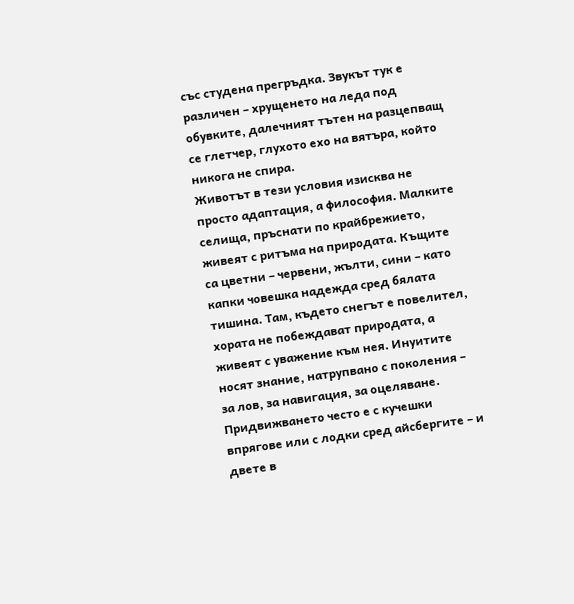със студена прегръдка. Звукът тук е различен – хрущенето на леда под обувките, далечният тътен на разцепващ се глетчер, глухото ехо на вятъра, който никога не спира.
Животът в тези условия изисква не просто адаптация, а философия. Малките селища, пръснати по крайбрежието, живеят с ритъма на природата. Къщите са цветни – червени, жълти, сини – като капки човешка надежда сред бялата тишина. Там, където снегът е повелител, хората не побеждават природата, а живеят с уважение към нея. Инуитите носят знание, натрупвано с поколения – за лов, за навигация, за оцеляване.
Придвижването често е с кучешки впрягове или с лодки сред айсбергите – и двете в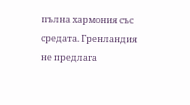пълна хармония със средата. Гренландия не предлага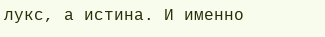лукс, а истина. И именно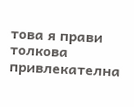това я прави толкова привлекателна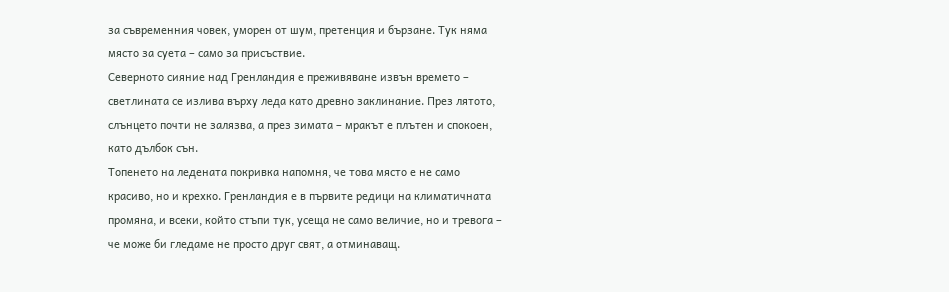за съвременния човек, уморен от шум, претенция и бързане. Тук няма място за суета – само за присъствие.
Северното сияние над Гренландия е преживяване извън времето – светлината се излива върху леда като древно заклинание. През лятото, слънцето почти не залязва, а през зимата – мракът е плътен и спокоен, като дълбок сън.
Топенето на ледената покривка напомня, че това място е не само красиво, но и крехко. Гренландия е в първите редици на климатичната промяна, и всеки, който стъпи тук, усеща не само величие, но и тревога – че може би гледаме не просто друг свят, а отминаващ.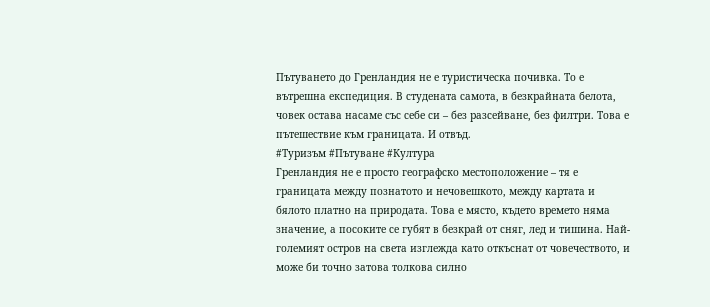Пътуването до Гренландия не е туристическа почивка. То е вътрешна експедиция. В студената самота, в безкрайната белота, човек остава насаме със себе си – без разсейване, без филтри. Това е пътешествие към границата. И отвъд.
#Туризъм #Пътуване #Култура
Гренландия не е просто географско местоположение – тя е границата между познатото и нечовешкото, между картата и бялото платно на природата. Това е място, където времето няма значение, а посоките се губят в безкрай от сняг, лед и тишина. Най-големият остров на света изглежда като откъснат от човечеството, и може би точно затова толкова силно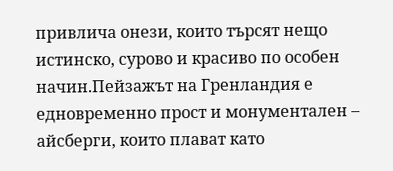привлича онези, които търсят нещо истинско, сурово и красиво по особен начин.Пейзажът на Гренландия е едновременно прост и монументален – айсберги, които плават като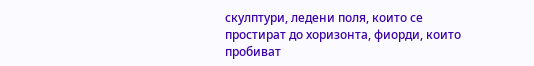скулптури, ледени поля, които се простират до хоризонта, фиорди, които пробиват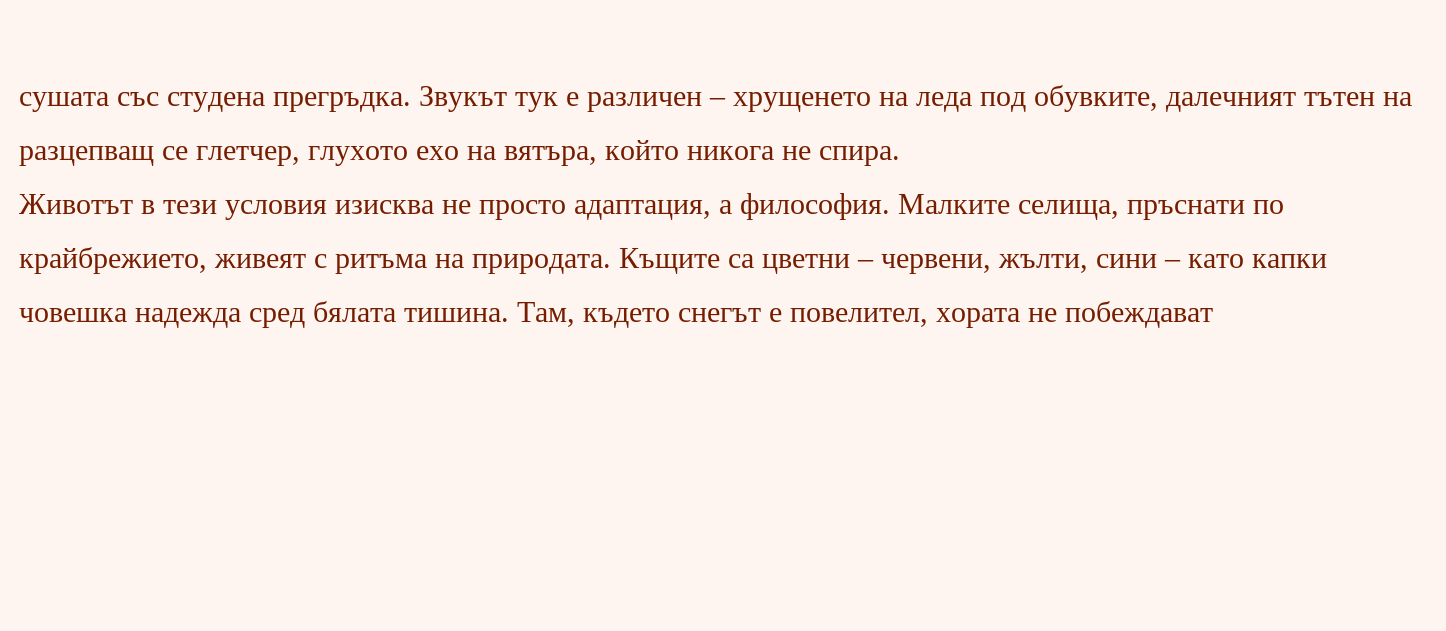сушата със студена прегръдка. Звукът тук е различен – хрущенето на леда под обувките, далечният тътен на разцепващ се глетчер, глухото ехо на вятъра, който никога не спира.
Животът в тези условия изисква не просто адаптация, а философия. Малките селища, пръснати по крайбрежието, живеят с ритъма на природата. Къщите са цветни – червени, жълти, сини – като капки човешка надежда сред бялата тишина. Там, където снегът е повелител, хората не побеждават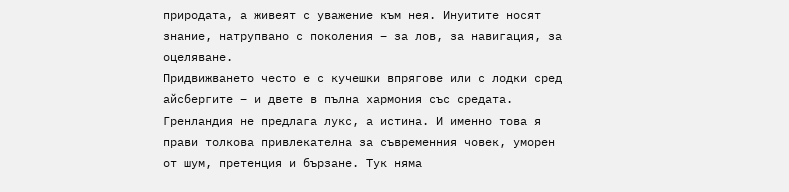природата, а живеят с уважение към нея. Инуитите носят знание, натрупвано с поколения – за лов, за навигация, за оцеляване.
Придвижването често е с кучешки впрягове или с лодки сред айсбергите – и двете в пълна хармония със средата. Гренландия не предлага лукс, а истина. И именно това я прави толкова привлекателна за съвременния човек, уморен от шум, претенция и бързане. Тук няма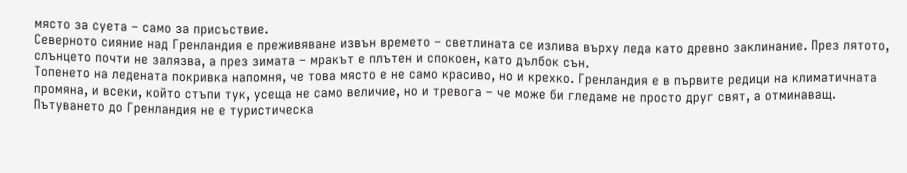място за суета – само за присъствие.
Северното сияние над Гренландия е преживяване извън времето – светлината се излива върху леда като древно заклинание. През лятото, слънцето почти не залязва, а през зимата – мракът е плътен и спокоен, като дълбок сън.
Топенето на ледената покривка напомня, че това място е не само красиво, но и крехко. Гренландия е в първите редици на климатичната промяна, и всеки, който стъпи тук, усеща не само величие, но и тревога – че може би гледаме не просто друг свят, а отминаващ.
Пътуването до Гренландия не е туристическа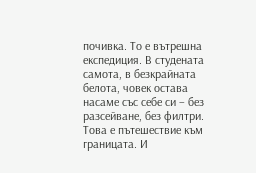почивка. То е вътрешна експедиция. В студената самота, в безкрайната белота, човек остава насаме със себе си – без разсейване, без филтри. Това е пътешествие към границата. И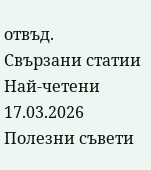отвъд.
Свързани статии
Най-четени
17.03.2026
Полезни съвети